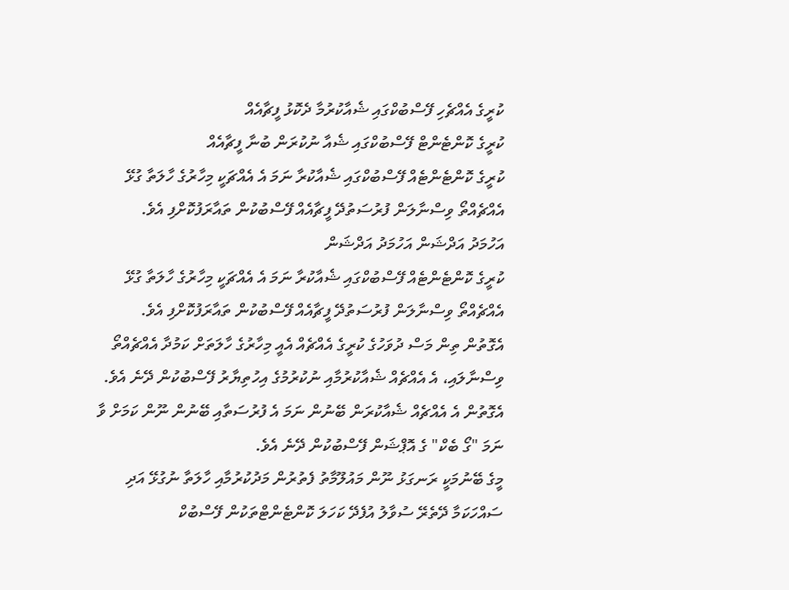ކުރީގެ އެއްޗެހި ފޭސްބުކްގައި ޝެއާކުރުމާ ދެކޮޅު ފީޗާއެއް
ކުރީގެ ކޮންޓެންޓް ފޭސްބުކްގައި ޝެއާ ނުކުރަން ބުނާ ފީޗާއެއް
ކުރީގެ ކޮންޓެންޓެއް ފޭސްބުކްގައި ޝެއާކުރާ ނަމަ އެ އެއްޗަކީ މިހާރުގެ ހާލަތާ ގުޅޭ އެއްޗެއްތޯ ވިސްނާލަން ފުރުސަތުދޭ ފީޗާއެއް ފޭސްބުކުން ތައާރަފުކޮށްފި އެވެ.
އަހުމަދު އަދްޝަން އަހުމަދު އަދްޝަން
ކުރީގެ ކޮންޓެންޓެއް ފޭސްބުކްގައި ޝެއާކުރާ ނަމަ އެ އެއްޗަކީ މިހާރުގެ ހާލަތާ ގުޅޭ އެއްޗެއްތޯ ވިސްނާލަން ފުރުސަތުދޭ ފީޗާއެއް ފޭސްބުކުން ތައާރަފުކޮށްފި އެވެ.
އެގޮތުން ތިން މަސް ދުވަހުގެ ކުރީގެ އެއްޗެއް އެއީ މިހާރުގެ ހާލަތަށް ކަމުދާ އެއްޗެއްތޯ ވިސްނާލައި، އެ އެއްޗެއް ޝެއާކުރުމާއި ނުކުރުމުގެ އިހުތިޔާރު ފޭސްބުކުން ދޭނެ އެވެ. އެގޮތުން އެ އެއްޗެއް ޝެއާކުރަން ބޭނުން ނަމަ އެ ފުރުސަތާއި ބޭނުން ނޫން ކަމަށް ވާ ނަމަ "ގޯ ބެކް" ގެ އޮޕްޝަން ފޭސްބުކުން ދޭނެ އެވެ.
މީގެ ބޭނުމަކީ ރަނގަޅު ނޫން މައުލޫމާތު ފެތުރުން މަދުކުރުމާއި ހާލަތާ ނުގުޅޭ އަދި ސައްހަކަމާ ދޭތެރޭ ސުވާލު އުފެދޭ ކަހަލަ ކޮންޓެންޓްތަކުން ފޭސްބުކް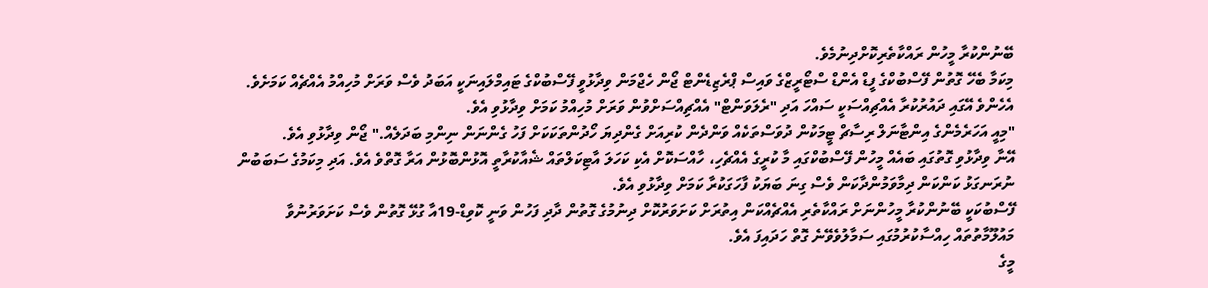ބޭނުންކުރާ މީހުން ރައްކާތެރިކޮށްދިނުމެވެ.
މިކަމާ ބެހޭ ގޮތުން ފޭސްބުކްގެ ފީޑް އެންޑް ސްޓޯރީޒްގެ ވައިސް ޕްރެޒިޑެންޓް ޖޯން ހެޖްމަން ވިދާޅުވީ ފޭސްބުކްގެ ޓައިމްލައިނަކީ އަބަދު ވެސް ވަރަށް މުހިއްމު އެއްޗެއް ކަމަށެވެ. އެހެންވެ އޭގައި ދައުރުކުރާ އެއްޗިއްސަކީ ސައްހަ އަދި "ރެލަވަންޓް" އެއްޗިއްސަށްވުން ވަރަށް މުހިއްމު ކަމަށް ވިދާޅުވި އެވެ.
"މިއީ އަހަރެމެންގެ އިންޓާނަލް ރިސާޗް ޓީމަކުން ދުވަސްތަކެއް ވަންދެން ކުރިއަށް ގެންދިޔަ ހޯދުންތަކަކަށް ފަހު ގެންނަން ނިންމި ބަދަލެއް." ޖޯން ވިދާޅުވި އެވެ.
އޭނާ ވިދާޅުވި ގޮތުގައި ބައެއް މީހުން ފޭސްބުކްގައި މާ ކުރީގެ އެއްޗެހި، ހާއްސަކޮށް އެކި ކަހަލަ އާޓިކަލްތައް ޝެއާކުރާތީ އޮޅުންބޮޅުން އަރާ ގޮތްވެ އެވެ. އަދި މިކަމުގެ ސަބަބުން ނުރަނގަޅު ކަންކަން ދިމާވަމުންދާކަން ވެސް ގިނަ ބަޔަކު ފާހަގަކުރާ ކަމަށް ވިދާޅުވި އެވެ.
ފޭސްބުކަކީ ބޭނުންކުރާ މީހުންނަށް ރައްކާތެރި އެއްޗެއްކަން އިތުރަށް ކަށަވަރުކޮށް ދިނުމުގެ ގޮތުން ދާދި ފަހުން ވަނީ ކޮވިޑް-19އާ ގުޅޭ ގޮތުން ވެސް ކަށަވަރުނުވާ މައުލޫމާތުތައް ހިއްސާކުރުމުގައި ސަމާލުވެވޭނެ ގޮތް ހަދައިފަ އެވެ.
މީގެ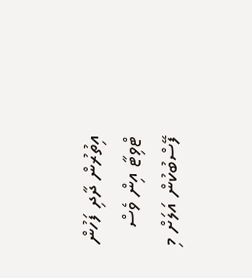އިތުރުން ދާދި ފަހުން ޓްވިޓާ އިން ވެސް ފޭސްބުކުން އަލަށް މި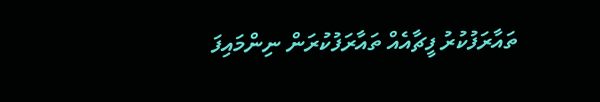ތައާރަފުކުރު ފީޗާއެއް ތައާރަފުކުރަން ނިންމައިފަ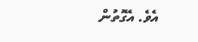އެވެ. އެގޮތުން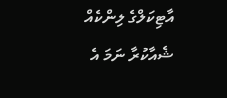އާޓިކަލްގެ ލިންކެއް ޝެއާކުރާ ނަމަ އެ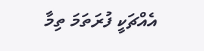އެއްޗަކީ ފުރަތަމަ ތިމާ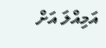އަމިއްލަ އަށް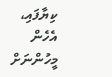ކިޔާފައި، އެހެން މީހުންނަށް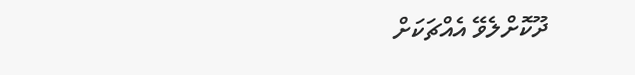ދޫކޮށްލެވޭ އެއްޗަކަށް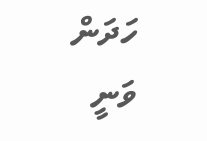ހަދަން ވަނީ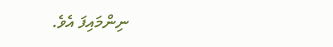ނިންމައިފަ އެވެ.